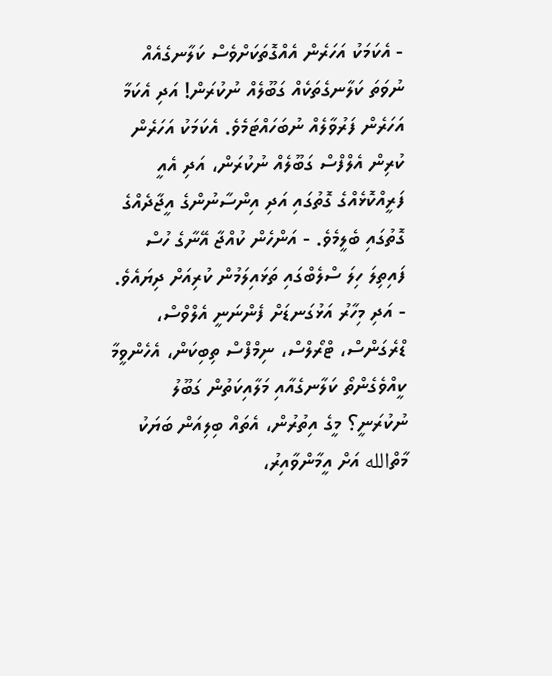- އެކަމަކު އަހަރެން އެއްގޮތަކަށްވެސް ކަލާނގެއެއް ނުވަތަ ކަލާނގެތަކެއް ގަބޫލެއް ނުކުރަން! އަދި އެކަމާ އަހަރެން ފަރުވާލެއް ނުބަހައްޓަމެވެ. އެކަމަކު އަހަރެން ކުރިން އެލްފްސް ގަބޫލެއް ނުކުރަން، އަދި އެއީ ފަރީއްކޮޅެއްގެ ގޮތުގައި އަދި އިންސާނުންގެ އީޖާދެއްގެ ގޮތުގައި ބެލީމެވެ. - އަންހެން ކުއްޖާ އޭނާގެ ހުސް ފައިތިލަ ހިލަ ސްލެބްގައި ތަޅައިލަމުން ކުރިއަށް ދިޔައެވެ. - އަދި މިހާރު އަޅުގަނޑަށް ފެންނަނީ އެލްވްސް، ޑްރެގަންސް، ޓްރޯލްސް، ނިމްފްސް ތިބިކަން، އެހެންވީމާ ކީއްވެގެންތޯ ކަލާނގެއާއި މަލާއިކަތުން ގަބޫލު ނުކުރަނީ؟ މީގެ އިތުރުން، އެތައް ބިލިއަން ބަޔަކު މާތްالله އަށް އީމާންވާއިރު،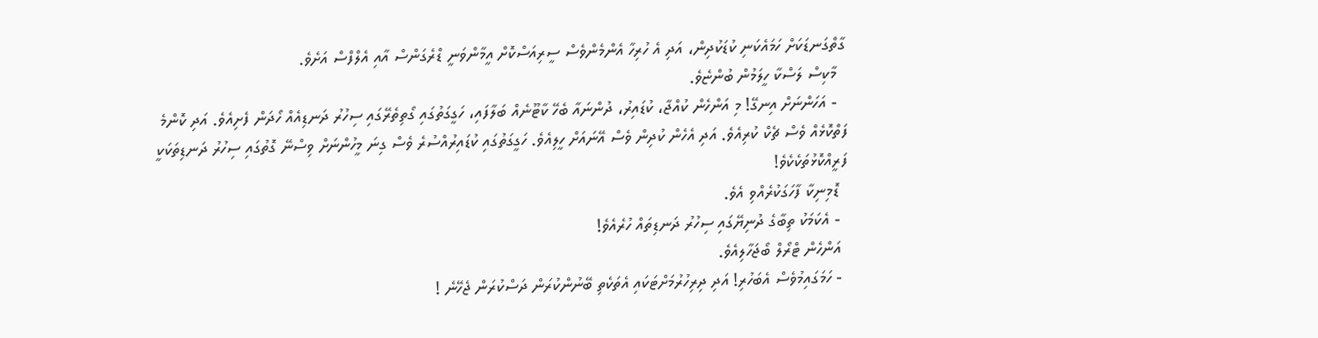ގާތްގަނޑަކަށް ހަމައެކަނި ކުޑަކުދިން، އަދި އެ ހުރިހާ އެންމެންވެސް ސީރިއަސްކޮށް އީމާންވަނީ ޑްރެގަންސް އާއި އެލްފްސް އަށެވެ.
  މާކިސް ލަސްކާ ހީލަމުން ބުންޏެވެ.
  - އަހަންނަށް އިނގޭ! މި އަންހެން ކުއްޖާ، ކުޑައިރު، ދުންނައާ ބެހޭ ކާޓޫނެއް ބަލާފައި، ހަގީގަތުގައި ގޯތިތެރޭގައި ސިހުރު ދަނޑިއެއް ހޯދަން ފެށިއެވެ. އަދި ކޮންމެ ފަތްކޮޅެއް ވެސް ޗެކް ކުރިއެވެ. އަދި އެހެން ކުދިން ވެސް އޭނައަށް ހީލިއެވެ. ހަގީގަތުގައި ކުޑައިރުއްސުރެ ވެސް ގިނަ މީހުންނަށް ވިސްނޭ ގޮތުގައި ސިހުރު ދަނޑިތަކަކީ ފަރީއްކޮޅުތަކެކެވެ!
  ޑޮމިނިކާ ފާހަގަކުރެއްވި އެވެ.
  - އެކަމަކު ތިބާގެ ދުނިޔޭގައި ސިހުރު ދަނޑިތައް ހުރެއެވެ!
  އަންހެން ޓްރޯލް ބޯޖަހާލިއެވެ.
  - ހަމަގައިމުވެސް އެބަހުރި! އަދި ދިރިހުރުމަށްޓަކައި އެތަކެތި ބޭނުންކުރަން ދަސްކުރަން ޖެހޭނެ !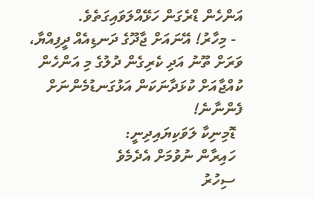އަންހެން ޑްރެގަން ހަޅޭއްލަވައިގަތެވެ.
  - މިހާރު! އޭނައަށް ޖާދޫގެ ދަނޑިއެއް ދީފިއްޔާ، ވަރަށް ތޫނު އަދި ކެރިގެން ދުލުގެ މި އަންހެން ކުއްޖާއަށް ކުޅަދާނަކަން އަޅުގަނޑުމެންނަށް ފެންނާނެ!
  ޑޮމިނިކާ ލަވަކިޔައިދިނީ:
  ހައިރާން ނުވުމަށް އެދެމެވެ
  ސިހުރު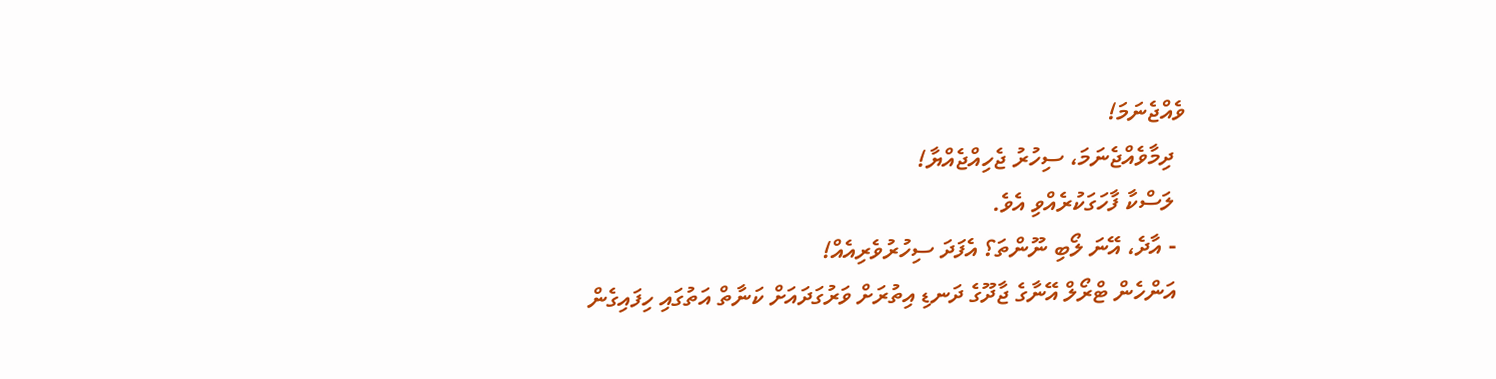ވެއްޖެނަމަ!
  ދިމާވެއްޖެނަމަ، ސިހުރު ޖެހިއްޖެއްޔާ!
  ލަސްކާ ފާހަގަކުރެއްވި އެވެ.
  - އާދެ، އޭނަ ލޯބި ނޫންތަ؟ އެފަދަ ސިހުރުވެރިއެއް!
  އަންހެން ޓްރޯލް އޭނާގެ ޖާދޫގެ ދަނޑި އިތުރަށް ވަރުގަދައަށް ކަނާތް އަތުގައި ހިފައިގެން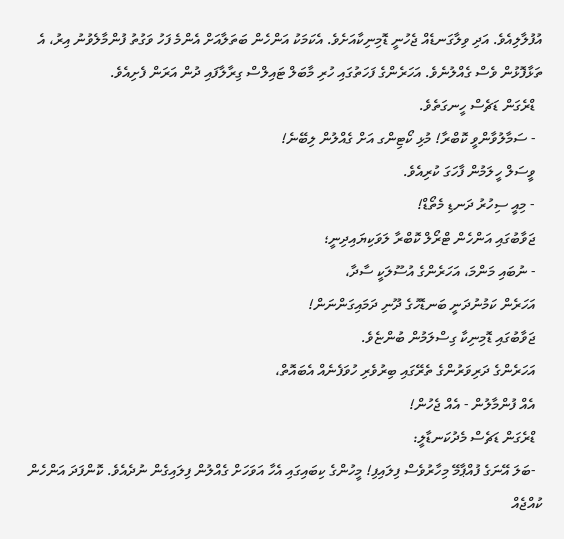އުފުލާލިއެވެ. އަދި ވިލާގަނޑެއް ޖެހުނީ ޑޮމިނިކާއަށެވެ. އެކަމަކު އަންހެން ބަތަލާއަށް އެންމެ ފަހު ވަގުތު ފުންމާލެވުނު އިރު، އެ ތަޅާފޮޅުން ވެސް ގެއްލުނެވެ. އަހަރެންގެ ފަހަތުގައި ހުރި މާބަލް ޓައިލްސް ގިރާލާފައި ދުން އަރަން ފެށިއެވެ.
  ޑްރެގަން ޑަޗެސް ހީނގަތެވެ.
  - ސަމާލުވާންވީ ކޮބްރާ! މުޅި ކޯޓިންގ އަށް ގެއްލުން ލިބޭނެ!
  ވީސަލް ހީލަމުން ފާހަގަ ކުރިއެވެ.
  - މިއީ ސިހުރު ދަނޑި މެތޯޑް!
  ޖަވާބުގައި އަންހެން ޓްރޯލް ކޮބްރާ ލަވަކިޔައިދިނީ؛
  - ނުބައި މަންމަ، އަހަރެންގެ އުސޫލަކީ ސާދާ،
  އަހަރެން ކަމުނުދަނީ ބަނޑޮހުގެ ދޫނި ދަމައިގަންނަން!
  ޖަވާބުގައި ޑޮމިނިކާ ގިސްލަމުން ބުންޏެވެ.
  އަހަރެންގެ ދަރިވަރުންގެ ތެރޭގައި ބިރުވެރި ހުވަފެނެއް އެބައޮތް،
  އެއް ފުންމާލުން - އެއް ޖެހުން!
  ޑްރެގަން ޑަޗެސް މެދުކަނޑާލީ:
  -ބަލަ އޭނަގެ ފުއްޕާމޭ މިހާރުވެސް ފިލައިފި! މީހުންގެ ކިބައިގައި އެހާ އަވަހަށް ގެއްލުން ފިލައިގެން ނުދެއެވެ. ކޮންފަދަ އަންހެން ކުއްޖެއް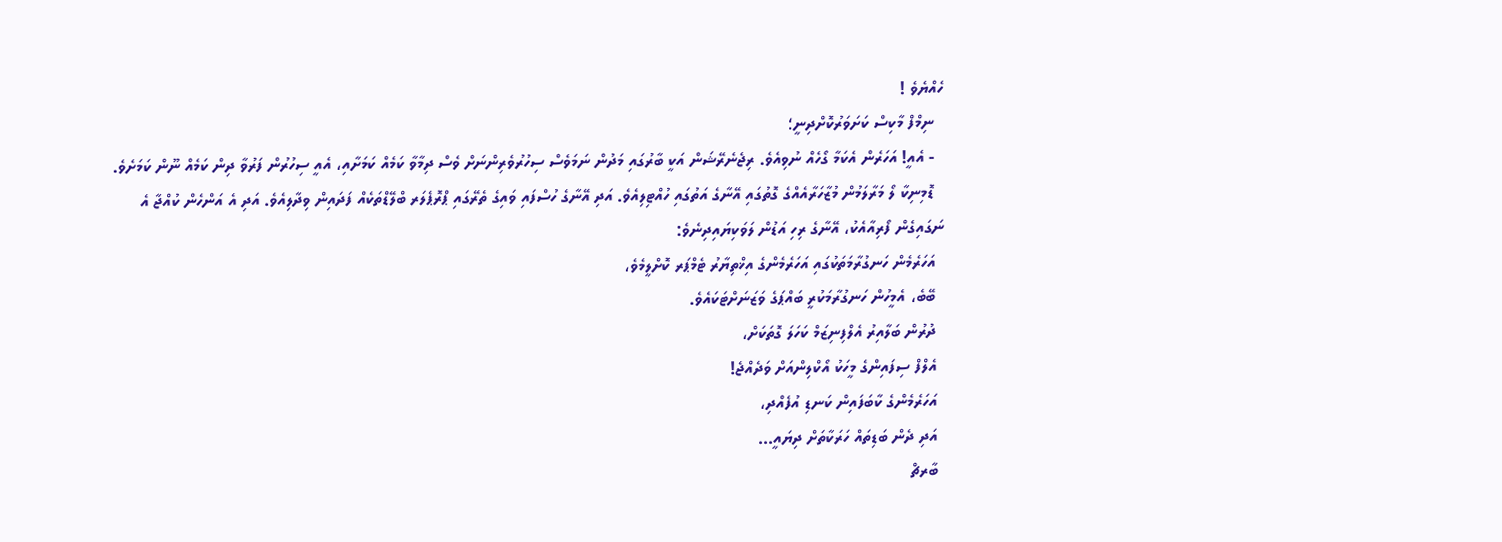ހެއްޔެވެ !
  ނިމްފް މާކިސް ކަށަވަރުކޮށްދިނީ؛
  - އެއީ! އަހަރެން އެކަމާ ގޯހެއް ނުވިއެވެ. ރިޖެނެރޭޝަން އަކީ ބާރުގައި މަދުން ނަމަވެސް ސިހުރުވެރިންނަށް ވެސް ދިމާވާ ކަމެއް ކަމަށާއި، އެއީ ސިހުރުން ފަރުވާ ދިން ކަމެއް ނޫން ކަމަށެވެ.
  ޑޮމިނިކާ ލޯ މަރާލަމުން މުޒާހަރާއެއްގެ ގޮތުގައި އޭނާގެ އަތުގައި ހުއްޓިލިއެވެ. އަދި އޭނާގެ ހުސްފައި ވައިގެ ތެރޭގައި ޕްރޮޕެލަރ ބްލޭޑްތަކެއް ފަދައިން ވިދާލިއެވެ. އަދި އެ އަންހެން ކުއްޖާ އެ ނަގައިގެން ފޯރިއާއެކު، އޭނާގެ ރިހި އަޑުން ލަވަކިޔައިދިނެވެ:
  އަހަރެމެން ހަނގުރާމަތަކުގައި އަހަރެމެންގެ އިޚްތިޔާރު ޓެމްޕަރ ކޮށްލީމެވެ،
  ބޭބެ، އެމީހުން ހަނގުރާމަކުރީ ބައްޕަގެ ވަޒަނަށްޓަކައެވެ.
  ދުރުން ބަލާއިރު އެލްފިނިޒަމް ކަހަލަ ގޮތަކަށް،
  އެލްފް ސިފައިންގެ މީހަކު އޯކްލިންއަށް ވަދެއްޖެ!
  އަހަރެމެންގެ ކާބަފައިން ކަނޑި އުފެއްދި،
  އަދި ދެން ބަޑިތައް ހަރަކާތަށް ދިޔައީ...
  ބާރޗް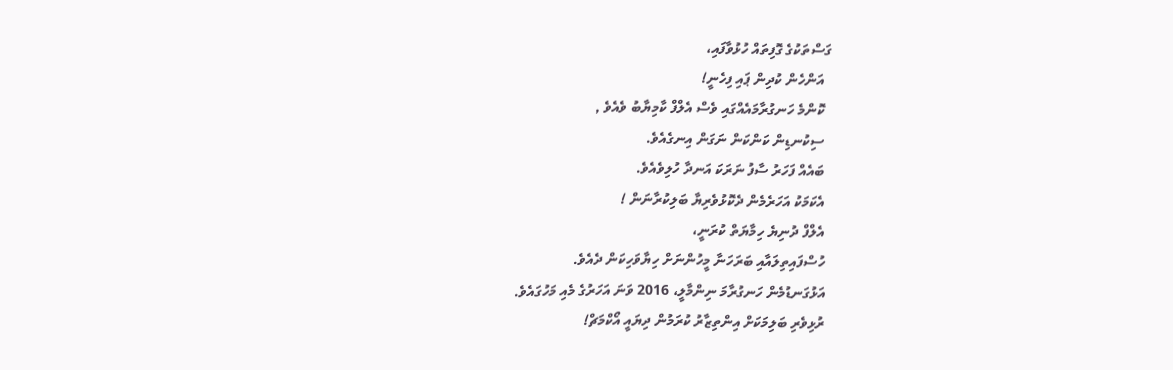ގަސްތަކުގެ ގޮފިތައް ހުޅުވާފައި،
  އަންހެން ކުދިން ޕައި ފިހެނީ!
  ކޮންމެ ހަނގުރާމައެއްގައި ވެސް އެލްފް ކާމިޔާބު ވެއެވެ ,
  ސިކުނޑިން ކަންކަން ނަގަން އިނގެއެވެ.
  ބައެއް ފަހަރު ސާފު ނަރަކަ އަނދާ ހުލިވެއެވެ.
  އެކަމަކު އަހަރެމެން ދެކޮޅުވެރިޔާ ބަލިކުރާނަން !
  އެލްފް ދުނިޔެ ހިމާޔަތް ކުރަނީ،
  ހުސްފައިތިލައާއި ބަރަހަނާ މީހުންނަށް ހިޔާވަހިކަން ދެއެވެ.
  އަޅުގަނޑުމެން ހަނގުރާމަ ނިންމާލީ، 2016 ވަނަ އަހަރުގެ މެއި މަހުގައެވެ.
  ރުޅިވެރި ބަލިމަކަށް އިންތިޒާރު ކުރަމުން ދިޔައީ އޯކްމަޗް!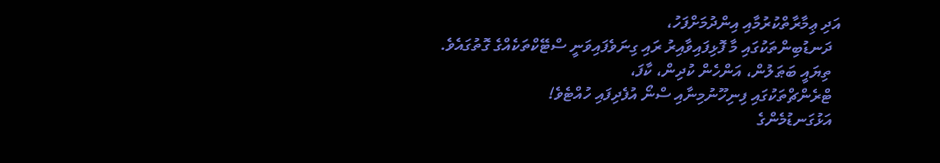އަދި ޢިމާރާތްކުރުމާއި އިންދުމަށްފަހު،
  ދަނޑުބިންތަކުގައި މާ ފޮޅިފައިވާއިރު ރައި ގިނަވެފައިވަނީ ސްޓޭކްތަކެއްގެ ގޮތުގައެވެ.
  ތިޔައީ ބަޠަލުން، އަންހެން ކުދިން، ކާފަ،
  ޓްރެންޗްތަކުގައި ފިނިހޫނުމިނާއި ސްނޯ އުފެދިފައި ހުއްޓެވެ!
  އަޅުގަނޑުމެންގެ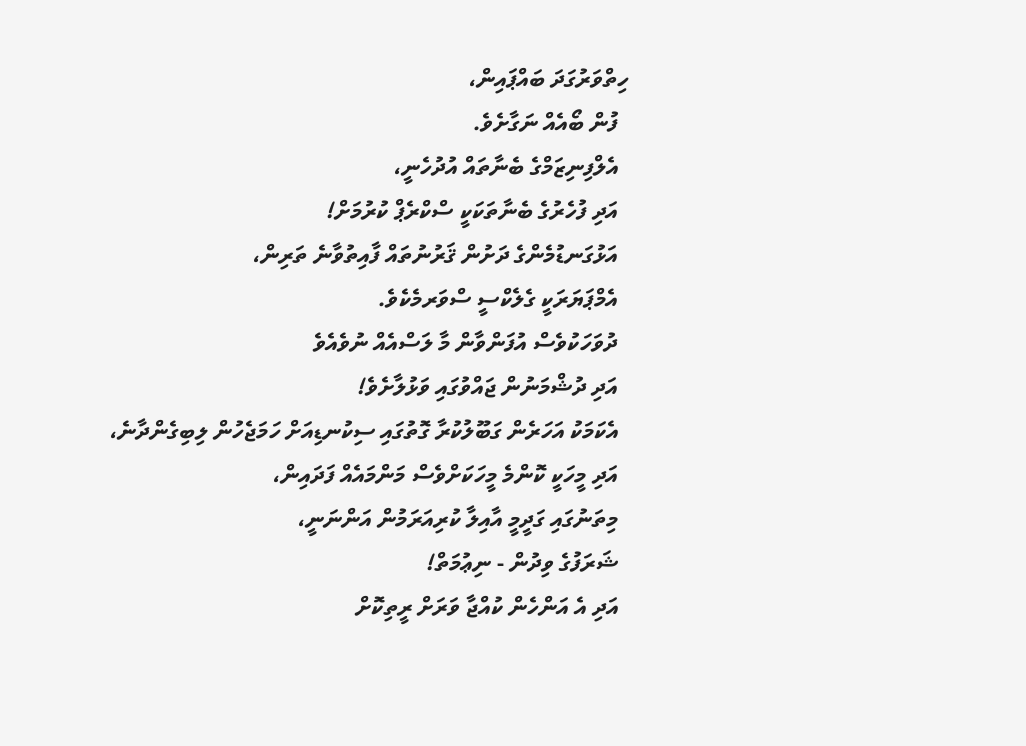ހިތްވަރުގަދަ ބައްޕައިން،
  ފުން ބޯއެއް ނަގާށެވެ.
  އެލްފިނިޒަމްގެ ބެނާތައް އުދުހެނީ،
  އަދި ފުހެރުގެ ބެނާތަކަކީ ސްކްރެޕް ކުރުމަށް!
  އަޅުގަނޑުމެންގެ ދަށުން ޤަރުނުތައް ފާއިތުވާނެ ތަރިން،
  އެމްޕަޔަރަކީ ގެލެކްސީ ސްވަރމެކެވެ.
  ދުވަހަކުވެސް އުފަންވާން މާ ލަސްއެއް ނުވެއެވެ
  އަދި ދުޝްމަނުން ޖައްވުގައި ވަޅުލާށެވެ!
  އެކަމަކު އަހަރެން ގަބޫލުކުރާ ގޮތުގައި ސިކުނޑިއަށް ހަމަޖެހުން ލިބިގެންދާނެ،
  އަދި މީހަކީ ކޮންމެ މީހަކަށްވެސް މަންމައެއް ފަދައިން،
  މިތަނުގައި ގަދީމީ އާއިލާ ކުރިއަރަމުން އަންނަނީ،
  ޝަރަފުގެ ވިދުން - ނިޢުމަތް!
  އަދި އެ އަންހެން ކުއްޖާ ވަރަށް ރީތިކޮށް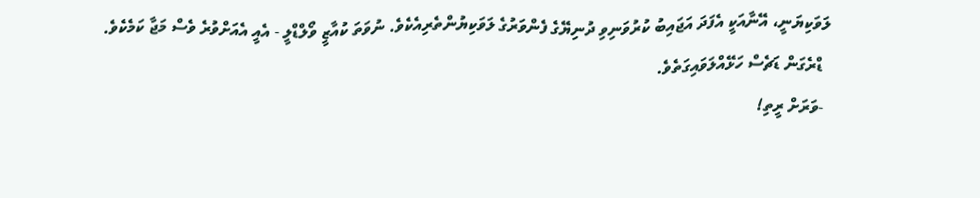ލަވަކިޔަނީ، އޭނާއަކީ އެފަދަ އަޖައިބު ކުރުވަނިވި ދުނިޔޭގެ ފެންވަރުގެ ލަވަކިޔުންތެރިއެކެވެ. ނުވަތަ ކުއާޒީ ވޯލްޑްލީ - އެއީ އެއަށްވުރެ ވެސް މަޖާ ކަމެކެވެ.
  ޑްރެގަން ޑަޗެސް ހަޅޭއްލަވައިގަތެވެ.
  -ވަރަށް ރީތި!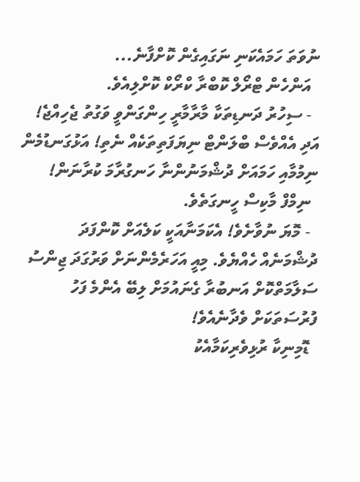ނުވަތަ ހަމައެކަނި ނަގައިގެން ކޮށްފާނެ...
  އަންހެން ޓްރޯލް ކޮބްރާ ކްރޯކް ކޮށްލިއެވެ.
  - ސިހުރު ދަނޑިތަކާ މާރާމާރީ ހިންގަންވީ ވަގުތު ޖެހިއްޖެ! އަދި އެއްވެސް ބްލަންޓް ނިޔަފަތިތަކެއް ނެތި! އަޅުގަނޑުމެން ނިމުމާއި ހަމައަށް ދުޝްމަނުންނާ ހަނގުރާމަ ކުރާނަން!
  ނިމްފް މާކިސް ހީނގަތެވެ.
  - މޮޔަ ނުވާށެވެ! އެކަމަނާއަކީ ކަލެއަށް ކޮންފަދަ ދުޝްމަނެއް ހެއްޔެވެ. މިއީ އަހަރެމެންނަށް ވަރުގަދަ ޖިންސު ސަލާމަތްކޮށް އަނބުރާ ގެނައުމަށް ލިބޭ އެންމެ ފަހު ފުރުސަތަކަށް ވެދާނެއެވެ!
  ޑޮމިނިކާ ރުޅިވެރިކަމާއެކު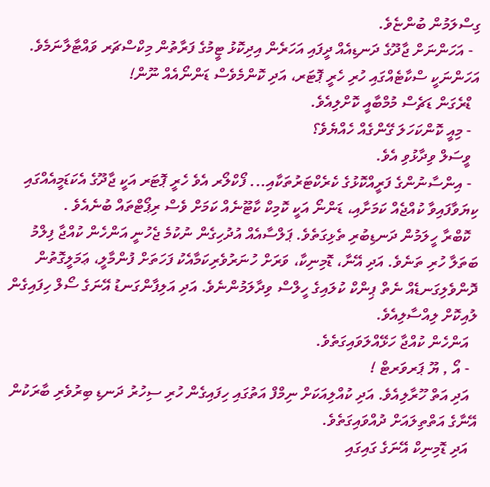ގިސްލަމުން ބުންޏެވެ.
  - އަހަންނަށް ޖާދޫގެ ދަނޑިއެއް ދީފައި އަހަރެން އިދިކޮޅު ޓީމުގެ ފަރާތުން މިކްސްޗަރ ވައްޓާލާނަމެވެ. އަހަންނަކީ ސްކާޓެއްގައި ހުރި ހެރީ ޕޮޓަރ، އަދި ކޮންމެވެސް ޑަންނޯއެއް ނޫން!
  ޑްރެގަން ޑަޗެސް މުމްބާއީ ކޮށްލިއެވެ.
  - މިއީ ކޮންކަހަލަ ގޭންގެއް ހެއްޔެވެ؟
  ވީސަލް ވިދާޅުވި އެވެ.
  - އިންސާނުންގެ ފަރީއްކޮޅުގެ ކެރެކްޓަރުތަކާއި... ފޯކްލޯރ އެވެ ހެރީ ޕޮޓަރ އަކީ ޖާދޫގެ އެކަޑަމީއެއްގައި ކިޔަވާފައިވާ ކުއްޖެއް ކަމަށާއި، ޑަންނޯ އަކީ ކޮމިކް ކާޓޫނެއް ކަމަށް ވެސް ރިޕޯޓްތައް ބުނެއެވެ .
  ކޮބްރާ ހީލަމުން ދަނޑިބުރި ތެޅިގަތެވެ. ޕަލްސާއެއް އުދުހިގެން ނުކުމެ ޖެހުނީ އަންހެން ކުއްޖާ ފިލްމު ބަތަލާ ހުރި ތަނެވެ. އަދި އޭނާ، ޑޮމިނިކާ، ވަރަށް ހުނަރުވެރިކަމާއެކު ފަހަތަށް ފުންމާލީ، ޢަމަލީގޮތުން ދޮންވެލިގަނޑެއް ނެތް ޕިންކް ކުލައިގެ ހީލްސް ވިދާލަމުންނެވެ. އަދި އަލިފާންގަނޑު އޭނަގެ ސޯލް ހިފައިގެން ލުއިކޮށް ލިއްސާލިއެވެ.
  އަންހެން ކުއްޖާ ހަޅޭއްލަވައިގަތެވެ.
  - އޯ , ޔޫ ޕަރވަރޓް !
  އަދި އަތް ހޫރާލިއެވެ. އަދި ކުއްލިއަކަށް ނިމްފް އަތުގައި ހިފައިގެން ހުރި ސިހުރު ދަނޑި ބިރުވެރި ބާރަކުން އޭނާގެ އަތްތިލައަށް ދުއްވައިގަތެވެ.
  އަދި ޑޮމިނިކް އޭނަގެ ގައިގައި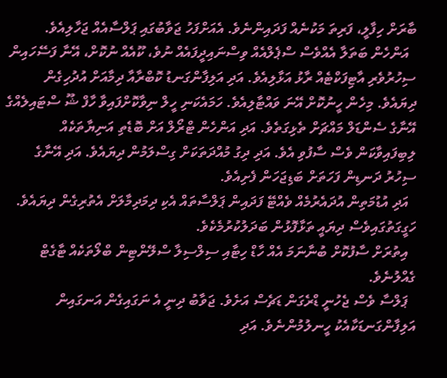ބާރަށް ހިފާލީ، ފަރިތަ މަކުނެއް ފަދައިންނެވެ. އެއަށްފަހު ޖަވާބުގައި ޕަލްސާއެއް ޖަހާލިއެވެ.
  އަންހެން ބަތަލާ އެއްވެސް ސްޕެލްއެއް ވިސްނައިދީފައެއް ނުވެ، ކޫއެއް ނުކޮށް، އޭނާ ފަސޭހައިން ސިހުރުވެރި އާޓިފަކްޓެއް ރާޅު އަޅާލިއެވެ. އަދި އަލިފާންގަނޑު ކޮބްރާއާ ދިމާއަށް އުދުހިގެން ދިޔައެވެ. މިހެން ހީނުކޮށް އޭނަ ވައްޓާލިއެވެ. ހަމައެކަނި ހީލް ނިވާކޮށްފައިވާ ހާފް ޝޫ ސްޓައިލެއްގެ އޭނާގެ ސެންޑަލް މައްޗަށް ތެޅިގަތެވެ. އަދި އަންހެން ޓްރޯލް އަށް ބޮޑެތި އަނިޔާތަކެއް ލިބިފައިވާކަން ވެސް ސާފުވި އެވެ. އަދި ދިގު މުއްދަތަކަށް ގިސްލަމުން ދިޔައެވެ. އަދި އޭނާގެ ސިހުރު ދަނޑިން ފަހަތަށް ބަޑިޖަހަން ފެށިއެވެ.
  އަދި އުޑުމަތިން އުދައެރުމެއް ވެއްޓޭ ފަދައިން ޕަލްސާތައް އެކި ދިމަދިމާލަށް އެތުރިގެން ދިޔައެވެ. ހަގީގަތުގައިވެސް ދިޔައީ ތަޅާފޮޅުން ބަދަލުކުރުމެކެވެ.
  އިތުރަށް ސާފުކޮށް ބުނާނަމަ އެއް ހާޑް ހިޓާއި ސިލްސިލާ ސްލޭންޓިން ބްލޯތަކެއް ޓާގެޓް ގެއްލުނެވެ.
  ޕަލްސާ ވެސް ޖެހުނީ ޑްރެގަން ޑަޗެސް އަށެވެ. ޖަވާބު ދިނީ އެ ނަގައިގެން އަނގައިން އަލިފާންގަނޑަކާއެކު ހީނލުމުންނެވެ. އަދި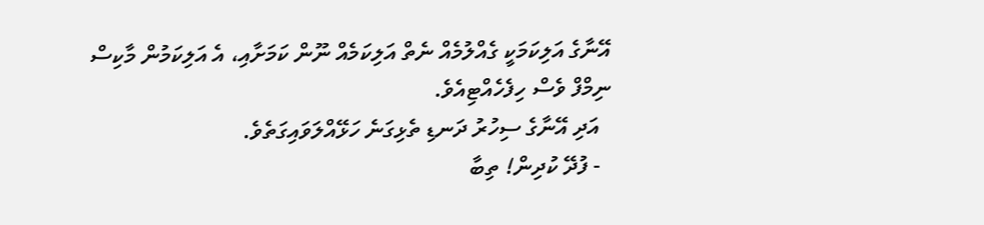އޭނާގެ އަލިކަމަކީ ގެއްލުމެއް ނެތް އަލިކަމެއް ނޫން ކަމަށާއި، އެ އަލިކަމުން މާކިސް ނިމްފް ވެސް ހިފެހެއްޓިއެވެ.
  އަދި އޭނާގެ ސިހުރު ދަނޑި ތެޅިގަނެ ހަޅޭއްލަވައިގަތެވެ.
  - ފުދޭ ކުދިން! ތިބާ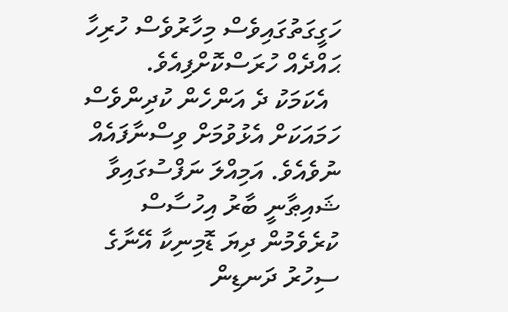ހަގީގަތުގައިވެސް މިހާރުވެސް ހުރިހާ ޙައްދެއް ހުރަސްކޮށްފިއެވެ.
  އެކަމަކު ދެ އަންހެން ކުދިންވެސް ހަމައަކަށް އެޅުވުމަށް ވިސްނާފައެއް ނުވެއެވެ. އަމިއްލަ ނަފްސުގައިވާ ޝައިޠާނީ ބާރު އިހުސާސް ކުރެވެމުން ދިޔަ ޑޮމިނިކާ އޭނާގެ ސިހުރު ދަނޑިން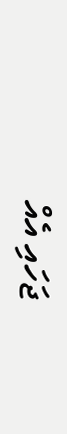ޖަހައި އެއް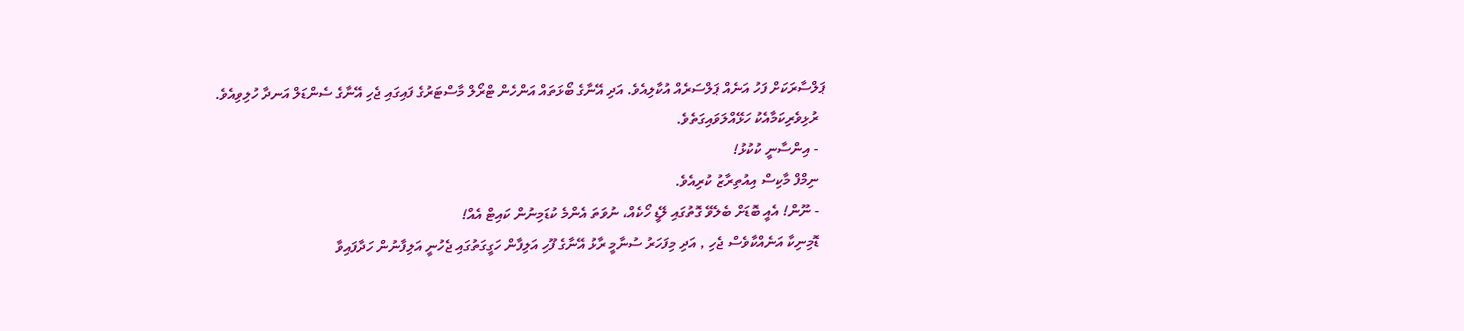ޕަލްސާރަކަށް ފަހު އަނެއް ޕަލްސަރެއް އުކާލިއެވެ. އަދި އޭނާގެ ބޯޅަތައް އަންހެން ޓްރޯލް މާސްޓަރުގެ ފައިގައި ޖެހި އޭނާގެ ސެންޑަލް އަނދާ ހުލިވިއެވެ.
  ރުޅިވެރިކަމާއެކު ހަޅޭއްލަވައިގަތެވެ.
  - އިންސާނީ ކުކުޅު!
  ނިމްފް މާކިސް އިއުތިރާޒު ކުރިއެވެ.
  - ނޫން! އެއީ ބޮޑަށް ބެލެވޭ ގޮތުގައި ލޭޑީ ހޯކެއް، ނުވަތަ އެންމެ ކުޑަމިނުން ކައިޓް އެއް!
  ޑޮމިނިކާ އަނެއްކާވެސް ޖެހި , އަދި މިފަހަރު ސުނާމީ ރާޅު އޭނާގެ ފޫހި އަލިފާން ހަގީގަތުގައި ޖެހުނީ އަލިފާނުން ހަދާފައިވާ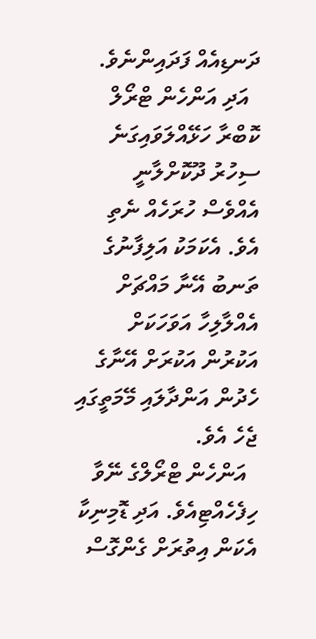ދަނޑިއެއް ފަދައިންނެވެ.
  އަދި އަންހެން ޓްރޯލް ކޮބްރާ ހަޅޭއްލަވައިގަނެ ސިހުރު ދޫކޮށްލާނީ އެއްވެސް ހުރަހެއް ނެތި އެވެ. އެކަމަކު އަލިފާނުގެ ތަނބު އޭނާ މައްޗަށް އެއްލާލިހާ އަވަހަކަށް އަކުރުން އަކުރަށް އޭނާގެ ހެދުން އަންދާލައި މޭމަތީގައި ޖެހެ އެވެ.
  އަންހެން ޓްރޯލްގެ ނޭވާ ހިފެހެއްޓިއެވެ. އަދި ޑޮމިނިކާ އެކަން އިތުރަށް ގެންގޮސް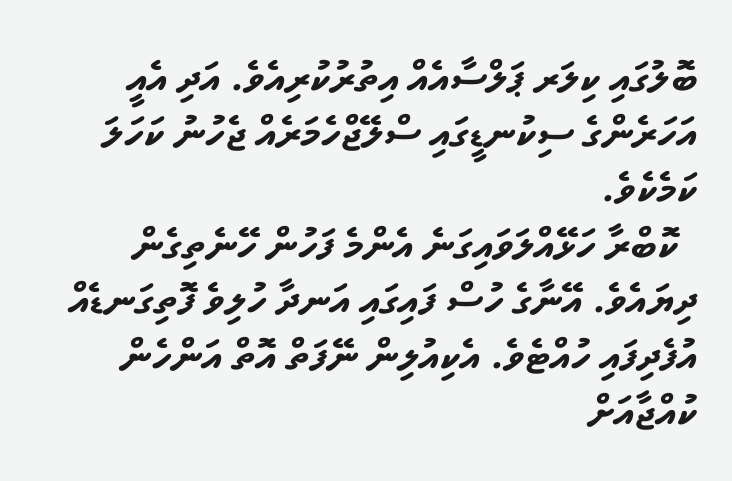ބޮލުގައި ކިލަރ ޕަލްސާއެއް އިތުރުކުރިއެވެ. އަދި އެއީ އަހަރެންގެ ސިކުނޑީގައި ސްލޭޖްހެމަރެއް ޖެހުނު ކަހަލަ ކަމެކެވެ.
  ކޮބްރާ ހަޅޭއްލަވައިގަނެ އެންމެ ފަހުން ހޭނެތިގެން ދިޔައެވެ. އޭނާގެ ހުސް ފައިގައި އަނދާ ހުލިވެ ފޮތިގަނޑެއް އުފެދިފައި ހުއްޓެވެ. އެކިއުލިން ނޭފަތް އޮތް އަންހެން ކުއްޖާއަށް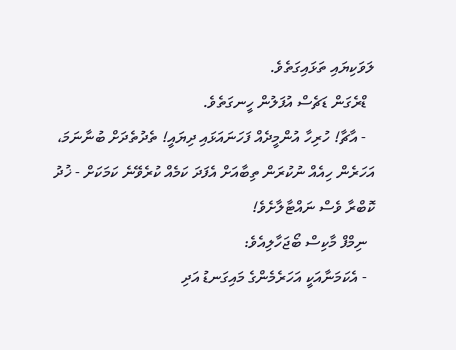ލަވަކިޔައި ތަޅައިގަތެވެ.
  ޑްރެގަން ޑަޗެސް އުފަލުން ހީނގަތެވެ.
  - އާޗާ! ހުރިހާ އުންމީދެއް ފަހަނައަޅައި ދިޔައީ! ތެދުތެދަށް ބުނާނަމަ، އަހަރެން ހިއެއް ނުކުރަން ތިބާއަށް އެފަދަ ކަމެއް ކުރެވޭނެ ކަމަކަށް - ޚުދު ކޮބްރާ ވެސް ނައްޓާލާށެވެ!
  ނިމްފް މާކިސް ބޯޖަހާލިއެވެ:
  - އެކަމަނާއަކީ އަހަރެމެންގެ މައިގަނޑު އަދި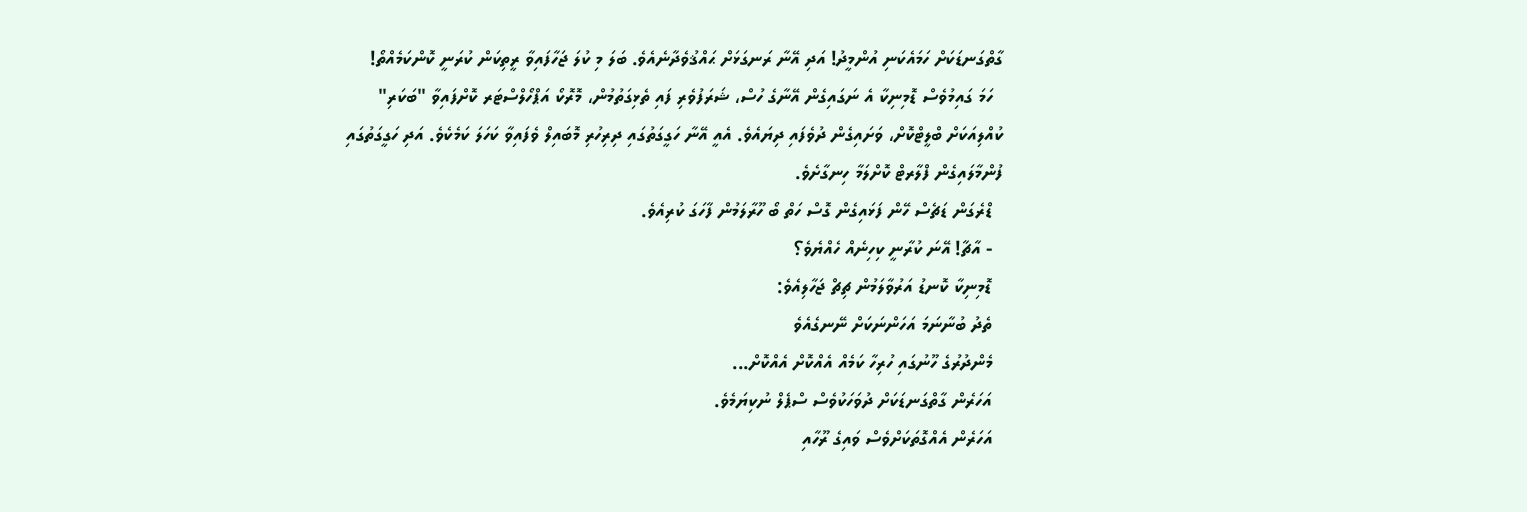ގާތްގަނޑަކަށް ހަމައެކަނި އުންމީދު! އަދި އޭނާ ރަނގަޅަށް ޙައްޤުވެދާނެއެވެ. ބަލަ މި ކުލަ ޖަހާފައިވާ ރީތިކަން ކުރަނީ ކޮންކަމެއްތޯ!
  ހަމަ ގައިމުވެސް ޑޮމިނިކާ އެ ނަގައިގެން އޭނާގެ ހުސް، ޝަރަފުވެރި ފައި ތެޅިގަތުމުން، މޮރޮކޯ އަޕްހޯލްސްޓަރ ކޮށްފައިވާ "ބަކަރި" ކުއްލިއަކަށް ބްލީޓްކޮށް، ވަށައިގެން ދުވެފައި ދިޔައެވެ. އެއީ އޭނާ ހަގީގަތުގައި ދިރިހުރި މޮބައިލް ވެފައިވާ ކަހަލަ ކަމެކެވެ. އަދި ހަގީގަތުގައި ފުންމާލައިގެން ފްލާރޓް ކޮށްލަމާ ހިނގާށެވެ.
  ޑްރެގަން ޑަޗެސް ހޭން ފަޅައިގެން ގޮސް ހަތް ބޯ ހޫރާލަމުން ފާހަގަ ކުރިއެވެ.
  - އާޗާ! އޭނަ ކުރާނީ ކިހިނެއް ހެއްޔެވެ؟
  ޑޮމިނިކާ ކޮނޑު އަރުވާލަމުން ޗިޗް ޖަހާލިއެވެ:
  ތެދު ބުނާނަމަ އަހަންނަކަށް ނޭނގެއެވެ
  މެންދުރުގެ ހޫނުގައި ހުރިހާ ކަމެއް އެއްކޮށް އެއްކޮށް...
  އަހަރެން ގާތްގަނޑަކަށް ދުވަހަކުވެސް ސްޕެލް ނުކިޔަމެވެ.
  އަހަރެން އެއްގޮތަކަށްވެސް ވައިގެ ރޫހާއި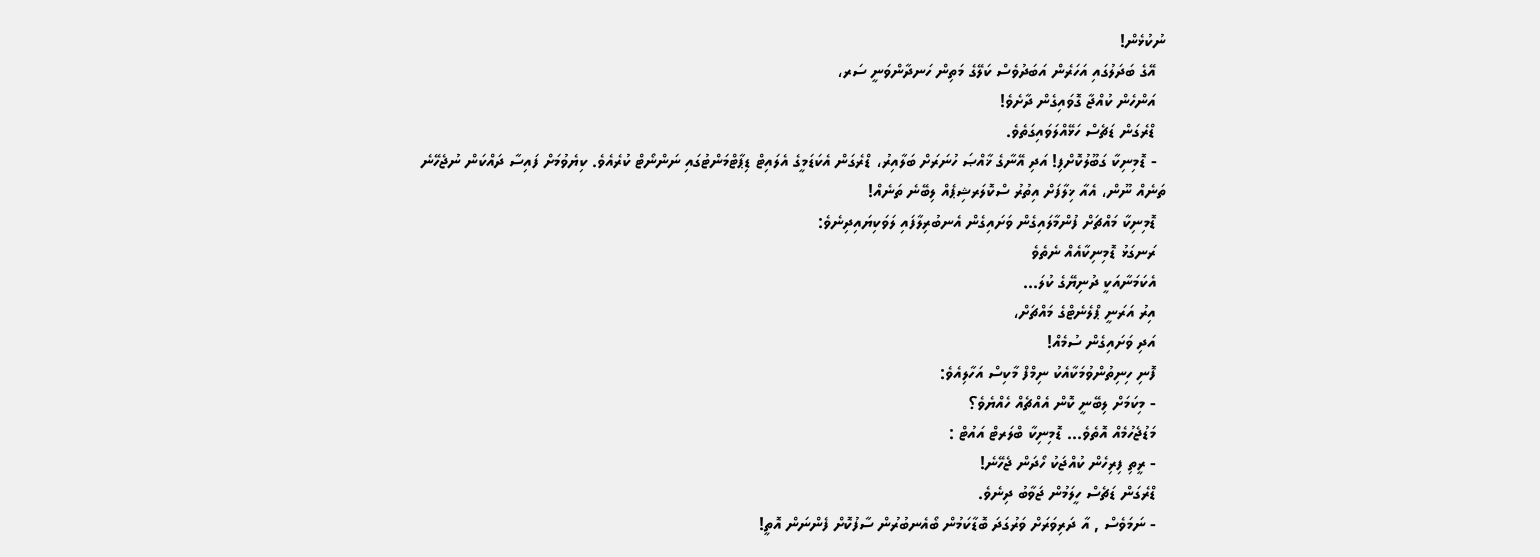ނުކުޅެން!
  އޭގެ ބަދަލުގައި އަހަރެން އަބަދުވެސް ކަލޭގެ މަތިން ހަނދާންވަނީ ސަރ،
  އަންހެން ކުއްޖާ ގޮވައިގެން ދާށެވެ!
  ޑްރެގަން ޑަޗެސް ހަޅޭއްލަވައިގަތެވެ.
  - ޑޮމިނިކާ ގަބޫލުކޮށްފި! އަދި އޭނާގެ ޚާއްޞަ ހުނަރަށް ބަލާއިރު، ޑްރެގަން އެކަޑަމީގެ އެލައިޓް ޑިޕާޓްމަންޓުގައި ނަންނޯޓް ކުރެއެވެ. ކިޔެވުމަށް ފައިސާ ދައްކަން ނުޖެހޭނެ ތަނެއް ނޫން، އެއާ ޚިލާފަށް އިތުރު ސްކޮލަރޝިޕެއް ލިބޭނެ ތަނެއް!
  ޑޮމިނިކާ މައްޗަށް ފުންމާލައިގެން ވަށައިގެން އެނބުރިލާފައި ލަވަކިޔައިދިނެވެ:
  ރަނގަޅު ޑޮމިނިކާއެއް ނެތެވެ
  އެކަމަނާއަކީ ދުނިޔޭގެ ކުލަ...
  އިރު އަރަނީ ޕްލެނެޓްގެ މައްޗަށް،
  އަދި ވަށައިގެން ސުމެއް!
  ފޮނި ހިނިތުންވުމަކާއެކު ނިމްފް މާކިސް އަހާލިއެވެ:
  - މިކަމަށް ލިބޭނީ ކޮން އެއްޗެއް ހެއްޔެވެ؟
  މަޑުޖެހުމެއް އޮތެވެ... ޑޮމިނިކާ ބްލަރޓް އައުޓް :
  - ރީތި ފިރިހެން ކުއްޖަކު ހޯދަން ޖެހޭނެ!
  ޑްރެގަން ޑަޗެސް ހީލަމުން ޖަވާބު ދިނެވެ.
  - ނަމަވެސް , އާ ދަރިވަރަށް ވަރުގަދަ ބޮޑާކަމުން ބޯއެނބުރުން ސާފުކޮށް ފެންނަން އޮތީ!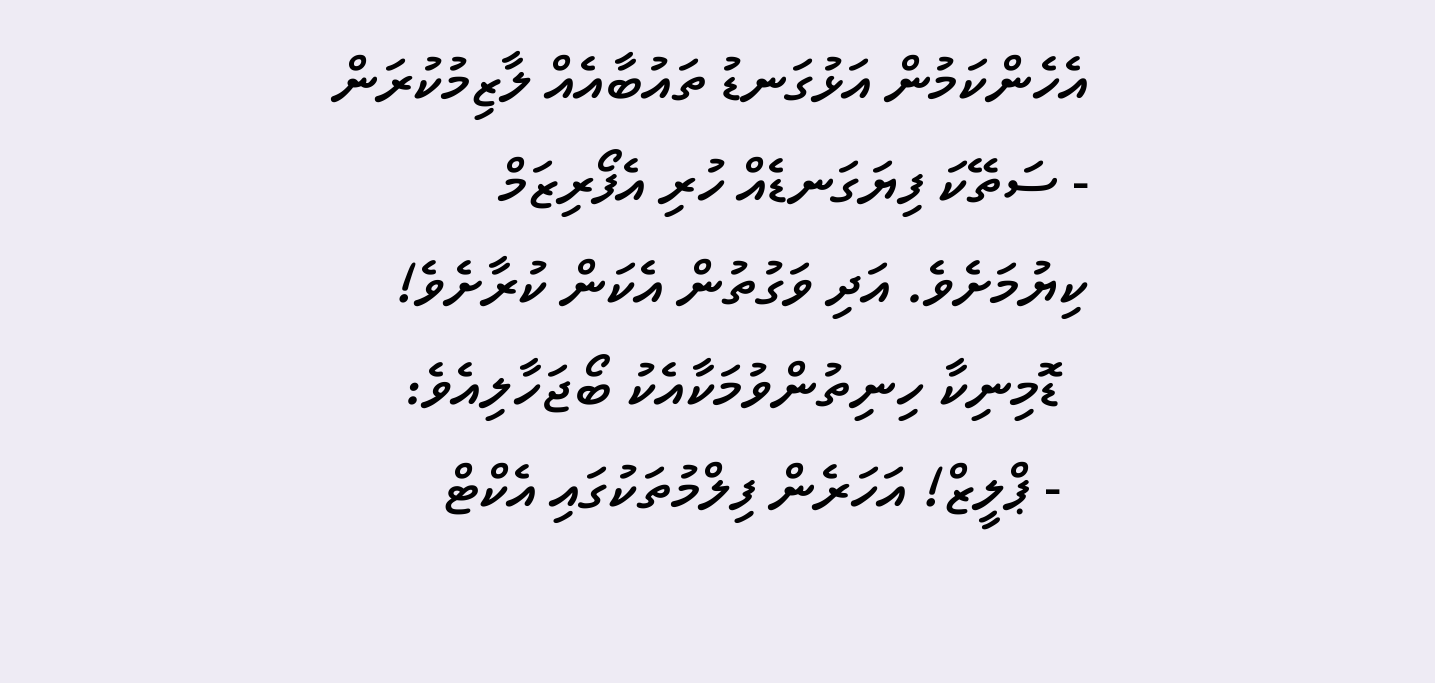އެހެންކަމުން އަޅުގަނޑު ތައުބާއެއް ލާޒިމުކުރަން - ސަތޭކަ ފިޔަގަނޑެއް ހުރި އެފޯރިޒަމް ކިޔުމަށެވެ. އަދި ވަގުތުން އެކަން ކުރާށެވެ!
  ޑޮމިނިކާ ހިނިތުންވުމަކާއެކު ބޯޖަހާލިއެވެ:
  - ޕްލީޒް! އަހަރެން ފިލްމުތަކުގައި އެކްޓް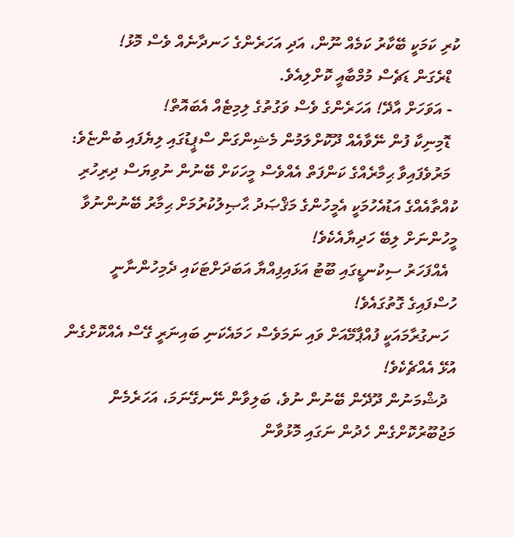ކުރި ކަމަކީ ބޭކާރު ކަމެއް ނޫން، އަދި އަހަރެންގެ ހަނދާނެއް ވެސް މޮޅު!
  ޑްރެގަން ޑަޗެސް މުމްބާއީ ކޮށްލިއެވެ.
  - އަވަހަށް އާދޭ! އަހަރެންގެ ވެސް ވަގުތުގެ ލިމިޓެއް އެބައޮތް!
  ޑޮމިނިކާ ފުން ނޭވާއެއް ދޫކޮށްލަމުން މެޝިންގަން ސްޕީޑުގައި ލިޔެފައި ބުންޏެވެ:
  މަރުވެފައިވާ ޙިމާރެއްގެ ކަންފަތް އެއްވެސް މީހަކަށް ބޭނުން ނުވިޔަސް ދިރިހުރި ކުއްތާއެއްގެ އަޑުއެހުމަކީ އެމީހުންގެ މަޤްޞަދު ޙާޞިލުކުރުމަށް ޙިމާރު ބޭނުންނުވާ މީހުންނަށް ލިބޭ ހަދިޔާއެކެވެ!
  އެއްފަހަރު ސިކުނޑީގައި ބޫޓު އަޅައިފިއްޔާ އަބަދަށްޓަކައި ދެމިހުންނާނީ ހުސްފައިގެ ގޮތުގައެވެ!
  ހަނގުރާމައަކީ ފުއްޕާމޭއަށް ވައި ނަމަވެސް ހަމައެކަނި ބައިނަރީ ގޭސް އެއްކޮށްގެން އުޅޭ އެއްޗެކެވެ!
  ދުޝްމަނުން ދޫދޭން ބޭނުން ނުވެ، ބަލިވާން ނޭނގޭނަމަ، އަހަރެމެން މަޖުބޫރުކޮށްގެން ހެދުން ނަގައި މޮޅުވާން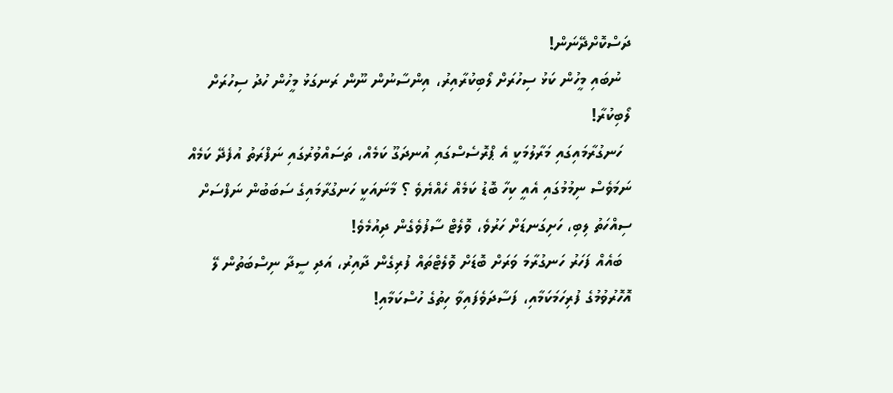ދަސްކޮށްދޭނަން!
  ނުބައި މީހުން ކަޅު ސިހުރަށް ލޯބިކުރާއިރު، އިންސާނުން ނޫން ރަނގަޅު މީހުން ހުދު ސިހުރަށް ލޯބިކުރާ!
  ހަނގުރާމައިގައި މަރާލުމަކީ އެ ޕްރޮސެސްގައި އުނދަގޫ ކަމެއް، ތަސައްވުރުގައި ނަފްރަތު އުފެދޭ ކަމެއް ނަމަވެސް ނިމުމުގައި އެއީ ކިހާ ބޮޑު ކަމެއް ހެއްޔެވެ ؟ މާނައަކީ ހަނގުރާމައިގެ ސަބަބުން ނަފްސަށް ސިއްހަތު ލިބި، ހަށިގަނޑަށް ހަރުވެ، ވޮލެޓް ސާފުވެގެން ދިއުމެވެ!
  ބައެއް ފަހަރު ހަނގުރާމަ ވަރަށް ބޮޑަށް ވޮލެޓްތައް ފުރިގެން ދާއިރު، އަދި ސީދާ ނިސްބަތުން ލޭ އޮހޮރުވުމުގެ ފުރިހަމަކަމާއި، ފަސާދަވެފައިވާ ހިތުގެ ހުސްކަމާއި!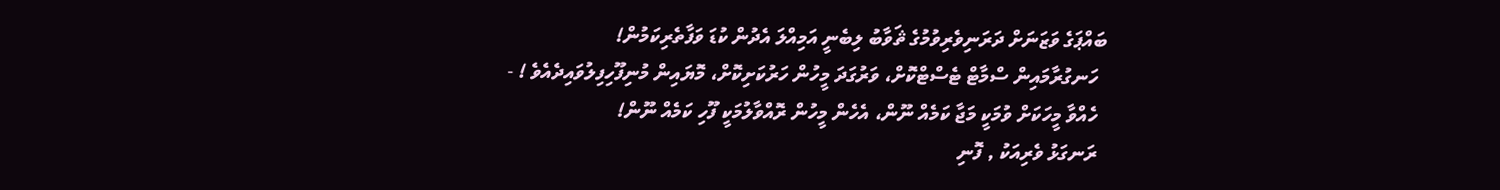ބައްޕަގެ ވަޒަނަށް ދަރަނިވެރިވުމުގެ ޘަވާބު ލިބެނީ އަމިއްލަ އެދުން ކުޑަ ވަފާތެރިކަމުން!
  ހަނގުރާމައިން ސްމާޓް ޓެސްޓްކޮށް، ވަރުގަދަ މީހުން ހަރުކަށިކޮށް، މޮޔައިން މުނިފޫހިފިލުވައިދެއެވެ ! -
  ހެއްވާ މީހަކަށް ވުމަކީ މަޖާ ކަމެއް ނޫން، އެހެން މީހުން ރޮއްވާލުމަކީ ފޫހި ކަމެއް ނޫން!
  ރަނގަޅު ވެރިއަކު , ފޮނި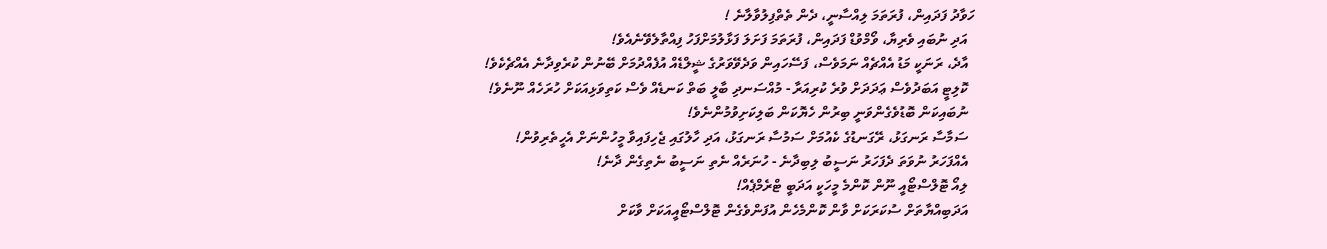ހަވާދު ފަދައިން، ފުރަތަމަ ލިއްސާނީ، ދެން ތެތްފިލުވާލާނެ !
  އަދި ނުބައި ވެރިޔާ، ވޯމްވުޑް ފަދައިން، ފުރަތަމަ ފަށަލަ ފަޅާލުމަށްފަހު ފިއްތާލެވޭނެއެވެ!
  އާދެ، ރަނަކީ މަޑު އެއްޗެއް ނަމަވެސް، ފަސޭހައިން ވަދެވޭވަރުގެ ޝީލްޑެއް އުފެއްދުމަށް ބޭނުން ކުރެވިދާނެ އެއްޗެކެވެ!
  ކޮލިޓީ އަބަދުވެސް ޢަދަދަށް ވުރެ ކުރިއަރާ - މުއްސަނދި ބާލީ ބަތް ކަނޑެއް ވެސް ކަތިވަޅިއަކަށް ހުރަހެއް ނޫނެވެ!
  ނުބައިކަން ބޮޑުވެގެންވަނީ ބިރުން ހެޔޮކަން ބަލިކަށިވުމުންނެވެ!
  ސަމާސާ ރަނގަޅު، ރޭގަނޑުގެ ކެއުމަށް ސަމުސާ ރަނގަޅު، އަދި ހާލުގައި ޖެހިފައިވާ މީހުންނަށް އެހީތެރިވުން!
  އެއްފަހަރު ނުވަތަ ދެފަހަރު ނަސީބު ލިބިދާނެ - ހުނަރެއް ނެތި ނަސީބު ނެތިގެން ދާނެ!
  ލިއޯ ޓޮލްސްޓޯއީ ނޫން ކޮންމެ މީހަކީ އަދަބީ ޓްރެމްޕެއް!
  އަދަބިއްޔާތަށް ސުކަރަކަށް ވާން ކޮންމެހެން އުފަންވެގެން ޓޮލްސްޓޯއީއަކަށް ވާކަށް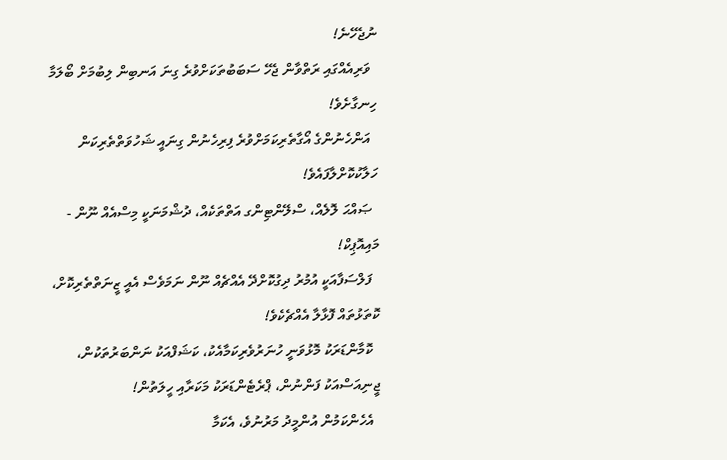ނުޖެހޭނެ!
  ވަރިއެއްގައި ރަތްވާން ޖެހޭ ސަބަބުތަކަށްވުރެ ގިނަ އަނބިން ލިބުމަށް ބޯލަމާ ހިނގާށެވެ!
  އަންހެނުންގެ އޯގާތެރިކަމަށްވުރެ ފިރިހެނުން ގިނައީ ޝަހުވަތްތެރިކަން ހަލާކުކޮށްލާފައެވެ!
  ޞައްޙަ ލޮލެއް، ސްލޭންޓިންގ އަތްތަކެއް، ދުޝްމަނަކީ މިސްއެއް ނޫން - މައިއޮޕިކް!
  ފަލްސަފާއަކީ އުމުރު ދިގުކޮށްދޭ އެއްޗެއް ނޫން ނަމަވެސް އެއީ ޒީނަތްތެރިކޮށް، ކޮތަޅުތައް ފޮޅާލާ އެއްޗެކެވެ!
  ކޮމާންޑަރަކު މޮޅުވަނީ ހުނަރުވެރިކަމާއެކު، ކަޝަފްއަކު ނަންބަރުތަކުން، ޖީނިއަސްއަކު ފަންނުން، ޕްރެޓެންޑަރަކު މަކަރާއި ހީލަތުން!
  އެހެންކަމުން އުންމީދު މަރުނުވެ، އެކަމާ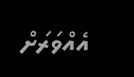އެއްވަރަށް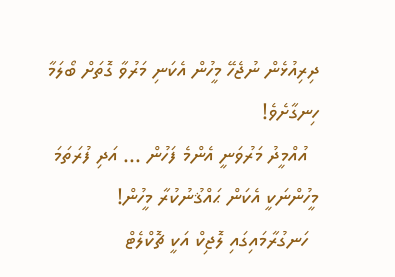ދިރިއުޅެން ނުޖެހޭ މީހުން އެކަނި މަރުވާ ގޮތަށް ބޯލަމާ ހިނގާށެވެ!
  އުއްމީދު މަރުވަނީ އެންމެ ފަހުން ... އަދި ފުރަތަމަ މީހުންނަކީ އެކަން ޙައްޤުނުކުރާ މީހުން!
  ހަނގުރާމައިގައި ލޮޖިކް އަކީ ޗޮކްލެޓް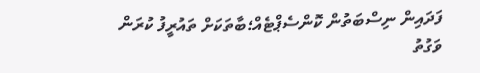ފަދައިން ނިސްބަތުން ކޮންސެޕްޓެއް؛ބާތަކަށް ތައުރީފު ކުރަން ވަގުތު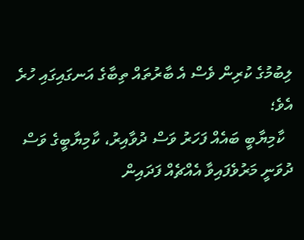ލިބުމުގެ ކުރިން ވެސް އެ ބާރުތައް ތިބާގެ އަނގައިގައި ހުރެ އެވެ؛
  ކާމިޔާބީ ބައެއް ފަހަރު ވަސް ދުވާއިރު، ކާމިޔާބީގެ ވަސް ދުވަނީ މަރުވެފައިވާ އެއްޗެއް ފަދައިން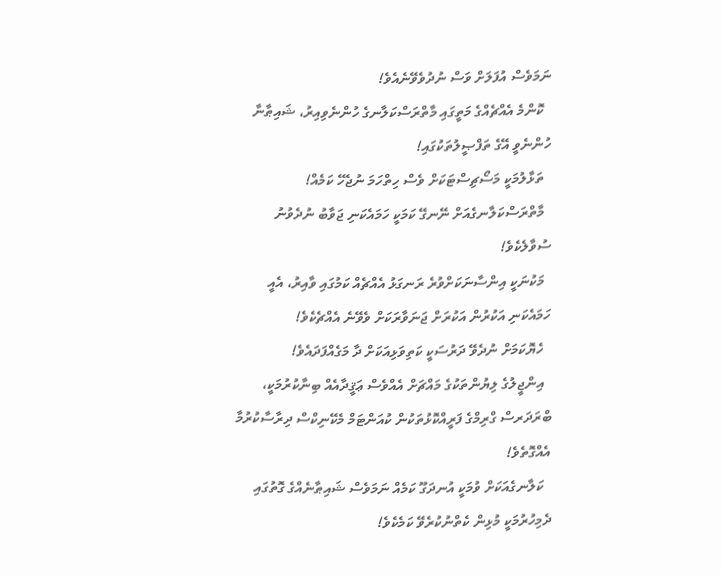ނަމަވެސް އުފަލަށް ވަސް ނުދުވެވޭނެއެވެ!
  ކޮންމެ އެއްޗެއްގެ މަތީގައި މާތްރަސްކަލާނގެ ހުންނެވިއިރު، ޝައިޠާނާ ހުންނެވީ އޭގެ ތަފްޞީލުތަކުގައި!
  ތަޅާލުމަކީ މަސޯޗިސްޓަކަށް ވެސް ހިތްހަމަ ނުޖެހޭ ކަމެއް!
  މާތްރަސްކަލާނގެއަށް ނޭނގޭ ކަމަކީ ހަމައެކަނި ޖަވާބު ނުދެވުނު ސުވާލެކެވެ!
  މަކުނަކީ އިންސާނަކަށްވުރެ ރަނގަޅު އެއްޗެއް ކަމުގައި ވާއިރު، އެއީ ހަމައެކަނި އަކުރުން އަކުރަށް ޖަނަވާރަކަށް ވެވޭނެ އެއްޗެކެވެ!
  ހެޔޮކަމަށް ނުދެވޭ ދަރުސަކީ ކަތިވަޅިއަކަށް ދާ މަގެއްފަދައެވެ!
  އިންޖީލުގެ ލިޔުންތަކުގެ މައްޗަށް އެއްވެސް ޢަޤީދާއެއް ބިނާކުރުމަކީ، ބްރަދަރސް ގްރިމްގެ ފަރީއްކޮޅުތަކުން ކުއަންޓަމް މެކޭނިކްސް ދިރާސާކުރުމާ އެއްގޮތެވެ!
  ކަލާނގެއަކަށް ވުމަކީ އުނދަގޫ ކަމެއް ނަމަވެސް ޝައިޠާނެއްގެ ގޮތުގައި ދެމިހުރުމަކީ މުޅިން ކެތްނުކުރެވޭ ކަމެކެވެ!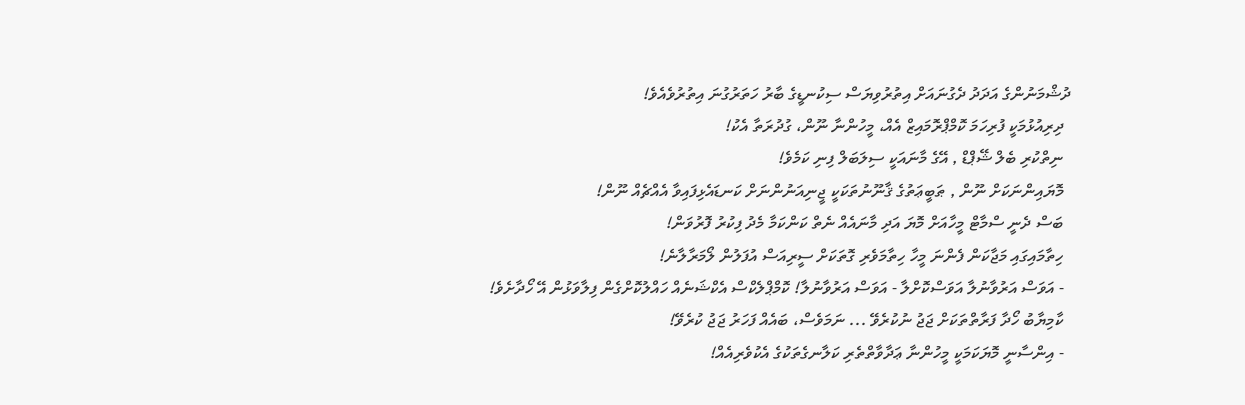ދުޝްމަނުންގެ އަދަދު ދެގުނައަށް އިތުރުވިޔަސް ސިކުނޑީގެ ބާރު ހަތަރުގުނަ އިތުރުވެއެވެ!
  ދިރިއުޅުމަކީ ފުރިހަމަ ކޮމްޕްރޮމައިޒް އެއް، މީހުންނާ ނޫން، ގުދުރަތާ އެކު!
  ނިތްކުރި ބެލް ޝޭޕްޑް , އޭގެ މާނައަކީ ސިލަބަލް ފިނި ކަމެވެ!
  މޮޔައިންނަކަށް ނޫން , ޠަބީޢަތުގެ ޤާނޫނުތަކަކީ ޖީނިއަނުންނަށް ކަނޑައެޅިފައިވާ އެއްޗެއް ނޫން!
  ބަސް ދެނީ ސްމާޓް މީހާއަށް މޮޔަ އަދި މާނައެއް ނެތް ކަންކަމާ މެދު ފިކުރު ފޮރުވަން!
  ހިތާމައިގައި މަޖާކަން ފެންނަ މީހާ ހިތާމަވެރި ގޮތަކަށް ސީރިއަސް އުފަލުން ލޯމަރާލާނެ!
  - އަވަސް އަރުވާނުލާ އަވަސްކޮށްލާ - އަވަސް އަރުވާނުލާ! ކޮމްޕްލެކްސް އެކްޝަނެއް ހައްލުކޮށްގެން ފިލާވަޅުން އޭ ހޯދާށެވެ!
  ކާމިޔާބު ހޯދާ ފަރާތްތަކަށް ޖަޖު ނުކުރެވޭ ... ނަމަވެސް، ބައެއް ފަހަރު ޖަޖު ކުރެވޭ!
  - އިންސާނީ މޮޔަކަމަކީ މީހުންނާ ޢަދާވާތްތެރި ކަލާނގެތަކުގެ އެކުވެރިއެއް!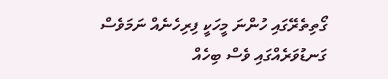ގޯތިތެރޭގައި ހުންނަ މީހަކީ ފިރިހެނެއް ނަމަވެސް ގަނޑުވަރެއްގައި ވެސް ބިހެއް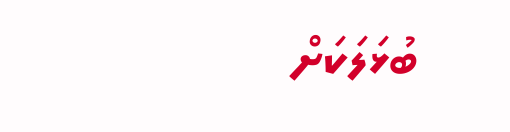ބުޅަލަކަށް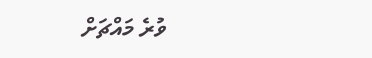ވުރެ މައްޗަށް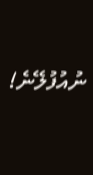ނުއުފުލޭނެ!